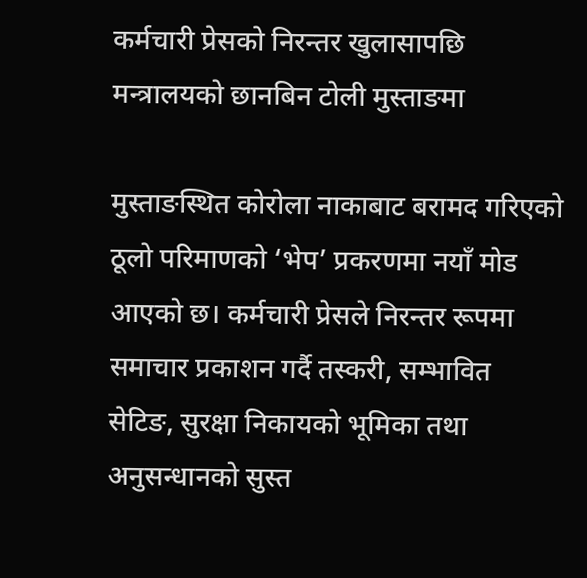कर्मचारी प्रेसको निरन्तर खुलासापछि मन्त्रालयको छानबिन टोली मुस्ताङमा

मुस्ताङस्थित कोरोला नाकाबाट बरामद गरिएको ठूलो परिमाणको ‘भेप’ प्रकरणमा नयाँ मोड आएको छ। कर्मचारी प्रेसले निरन्तर रूपमा समाचार प्रकाशन गर्दै तस्करी, सम्भावित सेटिङ, सुरक्षा निकायको भूमिका तथा अनुसन्धानको सुस्त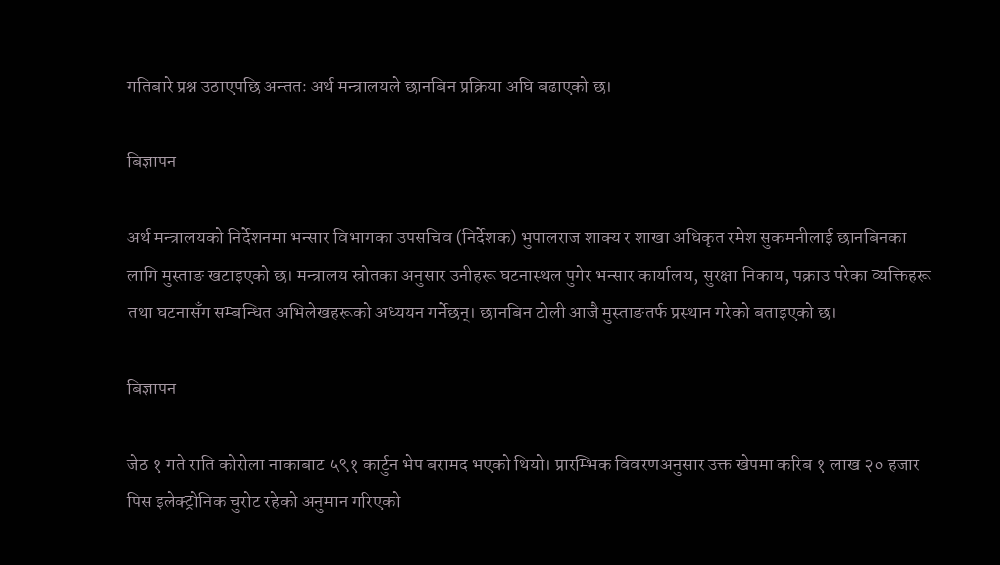गतिबारे प्रश्न उठाएपछि अन्ततः अर्थ मन्त्रालयले छानबिन प्रक्रिया अघि बढाएको छ।

बिज्ञापन

अर्थ मन्त्रालयको निर्देशनमा भन्सार विभागका उपसचिव (निर्देशक) भुपालराज शाक्य र शाखा अधिकृत रमेश सुकमनीलाई छानबिनका लागि मुस्ताङ खटाइएको छ। मन्त्रालय स्रोतका अनुसार उनीहरू घटनास्थल पुगेर भन्सार कार्यालय, सुरक्षा निकाय, पक्राउ परेका व्यक्तिहरू तथा घटनासँग सम्बन्धित अभिलेखहरूको अध्ययन गर्नेछन्। छानबिन टोली आजै मुस्ताङतर्फ प्रस्थान गरेको बताइएको छ।

बिज्ञापन

जेठ १ गते राति कोरोला नाकाबाट ५९१ कार्टुन भेप बरामद भएको थियो। प्रारम्भिक विवरणअनुसार उक्त खेपमा करिब १ लाख २० हजार पिस इलेक्ट्रोनिक चुरोट रहेको अनुमान गरिएको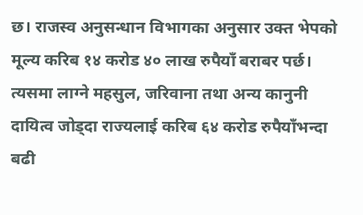छ। राजस्व अनुसन्धान विभागका अनुसार उक्त भेपको मूल्य करिब १४ करोड ४० लाख रुपैयाँ बराबर पर्छ। त्यसमा लाग्ने महसुल, जरिवाना तथा अन्य कानुनी दायित्व जोड्दा राज्यलाई करिब ६४ करोड रुपैयाँभन्दा बढी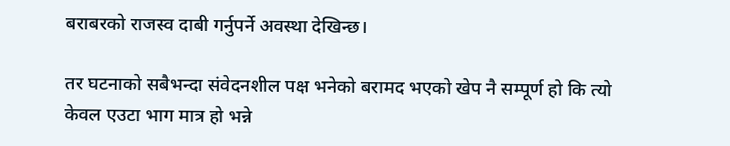बराबरको राजस्व दाबी गर्नुपर्ने अवस्था देखिन्छ।

तर घटनाको सबैभन्दा संवेदनशील पक्ष भनेको बरामद भएको खेप नै सम्पूर्ण हो कि त्यो केवल एउटा भाग मात्र हो भन्ने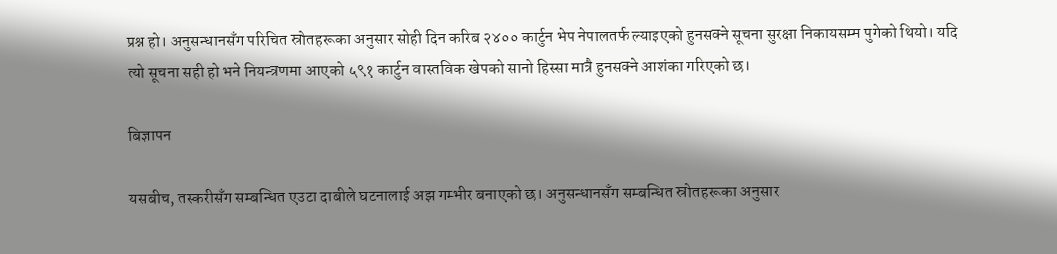प्रश्न हो। अनुसन्धानसँग परिचित स्रोतहरूका अनुसार सोही दिन करिब २४०० कार्टुन भेप नेपालतर्फ ल्याइएको हुनसक्ने सूचना सुरक्षा निकायसम्म पुगेको थियो। यदि त्यो सूचना सही हो भने नियन्त्रणमा आएको ५९१ कार्टुन वास्तविक खेपको सानो हिस्सा मात्रै हुनसक्ने आशंका गरिएको छ।

बिज्ञापन

यसबीच, तस्करीसँग सम्बन्धित एउटा दाबीले घटनालाई अझ गम्भीर बनाएको छ। अनुसन्धानसँग सम्बन्धित स्रोतहरूका अनुसार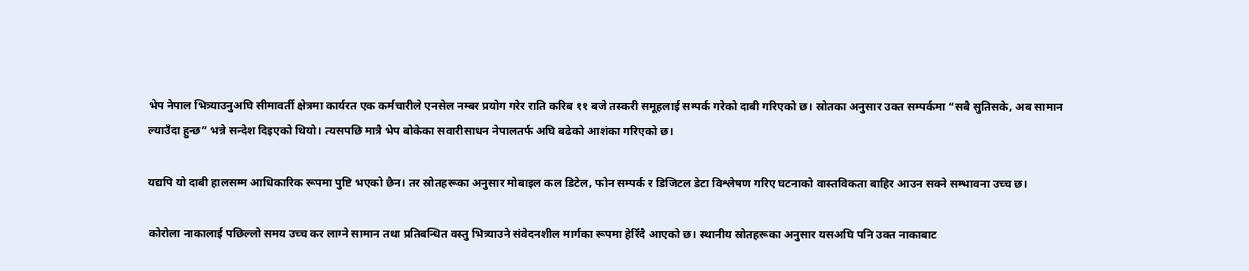भेप नेपाल भित्र्याउनुअघि सीमावर्ती क्षेत्रमा कार्यरत एक कर्मचारीले एनसेल नम्बर प्रयोग गरेर राति करिब ११ बजे तस्करी समूहलाई सम्पर्क गरेको दाबी गरिएको छ। स्रोतका अनुसार उक्त सम्पर्कमा “सबै सुतिसके, अब सामान ल्याउँदा हुन्छ” भन्ने सन्देश दिइएको थियो। त्यसपछि मात्रै भेप बोकेका सवारीसाधन नेपालतर्फ अघि बढेको आशंका गरिएको छ।

यद्यपि यो दाबी हालसम्म आधिकारिक रूपमा पुष्टि भएको छैन। तर स्रोतहरूका अनुसार मोबाइल कल डिटेल, फोन सम्पर्क र डिजिटल डेटा विश्लेषण गरिए घटनाको वास्तविकता बाहिर आउन सक्ने सम्भावना उच्च छ।

कोरोला नाकालाई पछिल्लो समय उच्च कर लाग्ने सामान तथा प्रतिबन्धित वस्तु भित्र्याउने संवेदनशील मार्गका रूपमा हेरिँदै आएको छ। स्थानीय स्रोतहरूका अनुसार यसअघि पनि उक्त नाकाबाट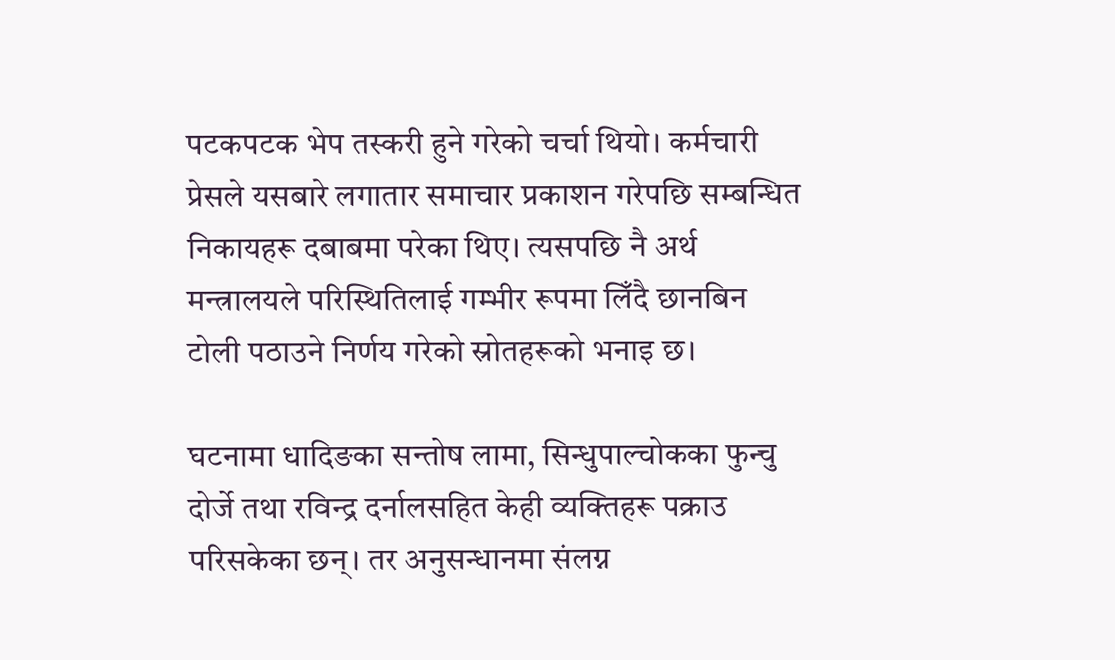पटकपटक भेप तस्करी हुने गरेको चर्चा थियो। कर्मचारी प्रेसले यसबारे लगातार समाचार प्रकाशन गरेपछि सम्बन्धित निकायहरू दबाबमा परेका थिए। त्यसपछि नै अर्थ मन्त्रालयले परिस्थितिलाई गम्भीर रूपमा लिँदै छानबिन टोली पठाउने निर्णय गरेको स्रोतहरूको भनाइ छ।

घटनामा धादिङका सन्तोष लामा, सिन्धुपाल्चोकका फुन्चु दोर्जे तथा रविन्द्र दर्नालसहित केही व्यक्तिहरू पक्राउ परिसकेका छन्। तर अनुसन्धानमा संलग्न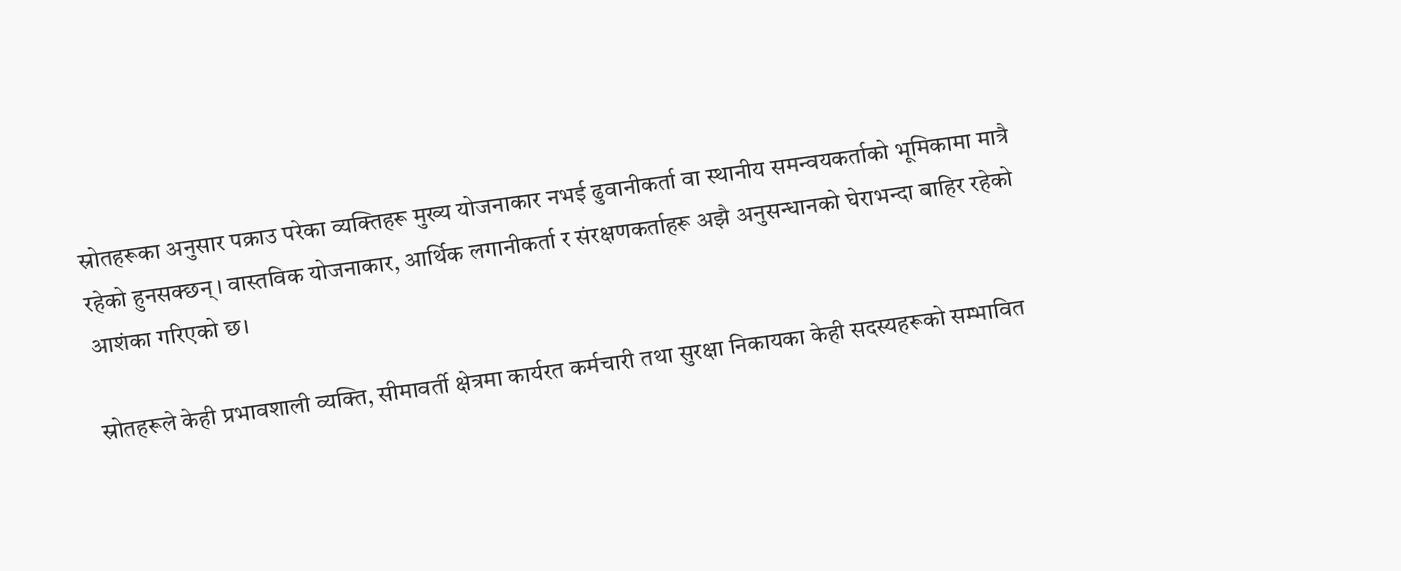स्रोतहरूका अनुसार पक्राउ परेका व्यक्तिहरू मुख्य योजनाकार नभई ढुवानीकर्ता वा स्थानीय समन्वयकर्ताको भूमिकामा मात्रै रहेको हुनसक्छन्। वास्तविक योजनाकार, आर्थिक लगानीकर्ता र संरक्षणकर्ताहरू अझै अनुसन्धानको घेराभन्दा बाहिर रहेको आशंका गरिएको छ।

स्रोतहरूले केही प्रभावशाली व्यक्ति, सीमावर्ती क्षेत्रमा कार्यरत कर्मचारी तथा सुरक्षा निकायका केही सदस्यहरूको सम्भावित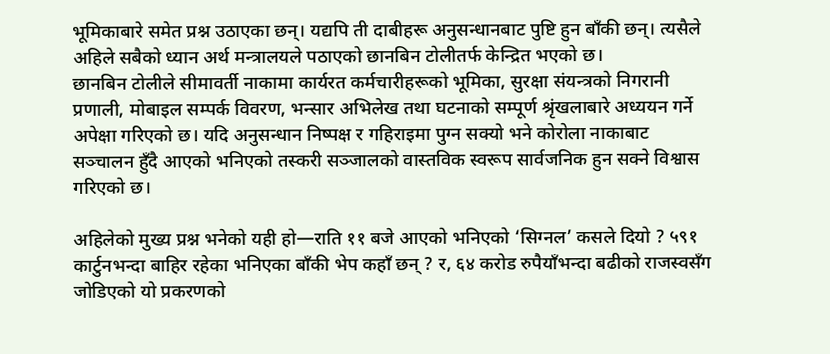भूमिकाबारे समेत प्रश्न उठाएका छन्। यद्यपि ती दाबीहरू अनुसन्धानबाट पुष्टि हुन बाँकी छन्। त्यसैले अहिले सबैको ध्यान अर्थ मन्त्रालयले पठाएको छानबिन टोलीतर्फ केन्द्रित भएको छ।
छानबिन टोलीले सीमावर्ती नाकामा कार्यरत कर्मचारीहरूको भूमिका, सुरक्षा संयन्त्रको निगरानी प्रणाली, मोबाइल सम्पर्क विवरण, भन्सार अभिलेख तथा घटनाको सम्पूर्ण श्रृंखलाबारे अध्ययन गर्ने अपेक्षा गरिएको छ। यदि अनुसन्धान निष्पक्ष र गहिराइमा पुग्न सक्यो भने कोरोला नाकाबाट सञ्चालन हुँदै आएको भनिएको तस्करी सञ्जालको वास्तविक स्वरूप सार्वजनिक हुन सक्ने विश्वास गरिएको छ।

अहिलेको मुख्य प्रश्न भनेको यही हो—राति ११ बजे आएको भनिएको ‘सिग्नल’ कसले दियो ? ५९१ कार्टुनभन्दा बाहिर रहेका भनिएका बाँकी भेप कहाँ छन् ? र, ६४ करोड रुपैयाँभन्दा बढीको राजस्वसँग जोडिएको यो प्रकरणको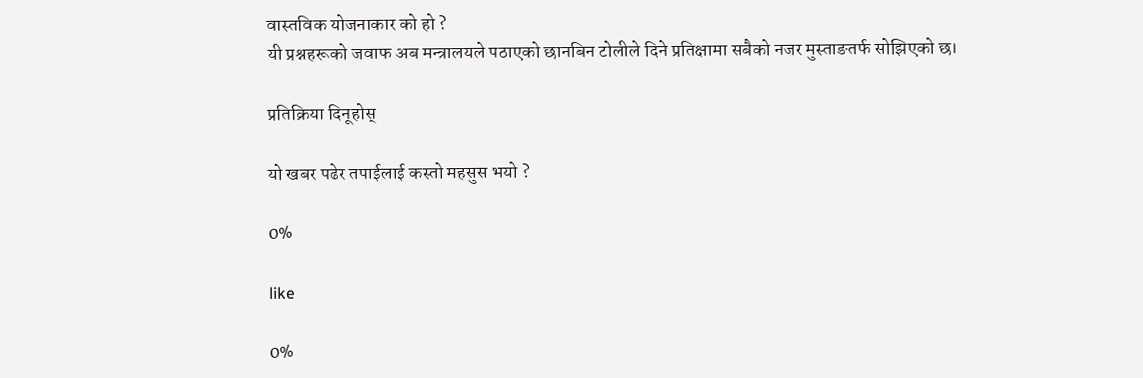वास्तविक योजनाकार को हो ?
यी प्रश्नहरूको जवाफ अब मन्त्रालयले पठाएको छानबिन टोलीले दिने प्रतिक्षामा सबैको नजर मुस्ताङतर्फ सोझिएको छ।

प्रतिक्रिया दिनूहोस्

यो खबर पढेर तपाईलाई कस्तो महसुस भयो ?

0%

like

0%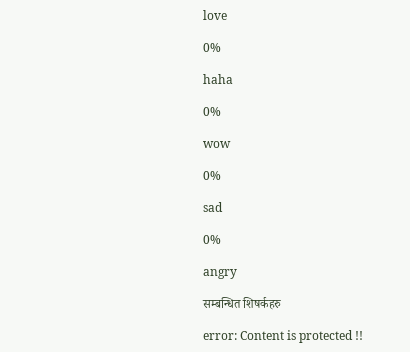love

0%

haha

0%

wow

0%

sad

0%

angry

सम्बन्धित शिषर्कहरु

error: Content is protected !!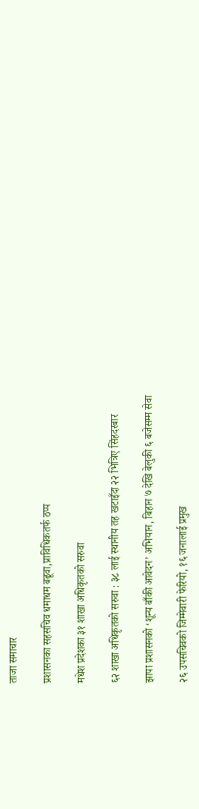ताजा समाचार

प्रशासनका सहसचिव धमाधम बढूवा,प्राविधिकतर्फ ठप्प

मधेश प्रदेशका ३१ शाखा अधिकृतको सरुवा

६२ शाखा अधिकृतको सरुवा : ३८ लाई स्थानीय तह खटाइँदा २२ भित्रिए सिंहदरबार

झापा प्रशासनको ‘शून्य बाँकी आवेदन’ अभियान, बिहान ७ देखि बेलुकी ६ बजेसम्म सेवा

२६ उपसचिवको जिम्मेवारी फेरियो, १६ जनालाई प्रमुख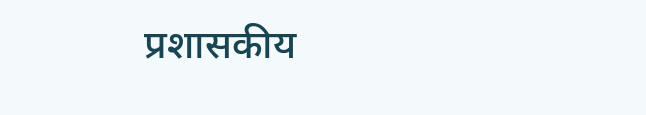प्रशासकीय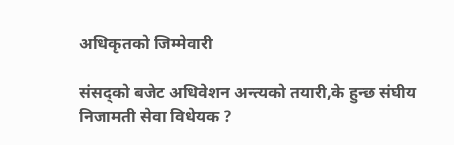अधिकृतको जिम्मेवारी

संसद्को बजेट अधिवेशन अन्त्यको तयारी,के हुन्छ संघीय निजामती सेवा विधेयक ?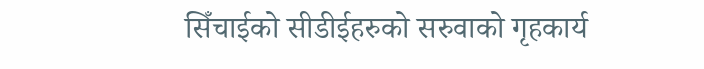सिँचाईको सीडीईहरुको सरुवाको गृहकार्य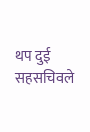थप दुई सहसचिवले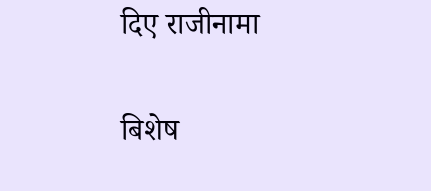दिए राजीनामा

बिशेष